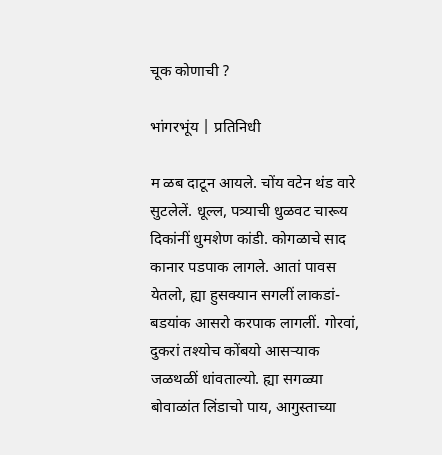चूक कोणाची ?

भांगरभूंय | प्रतिनिधी

म ळब दाटून आयले. चोंय वटेन थंड वारे सुटलेलें. धूल्ल, पत्र्याची धुळवट चारूय दिकांनीं धुमशेण कांडी. कोगळाचे साद कानार पडपाक लागले. आतां पावस येतलो, ह्या हुसक्यान सगलीं लाकडां- बडयांक आसरो करपाक लागलीं. गोरवां, दुकरां तश्योच कोंबयो आसऱ्याक जळथळीं धांवताल्यो. ह्या सगळ्या बोवाळांत लिंडाचो पाय, आगुस्ताच्या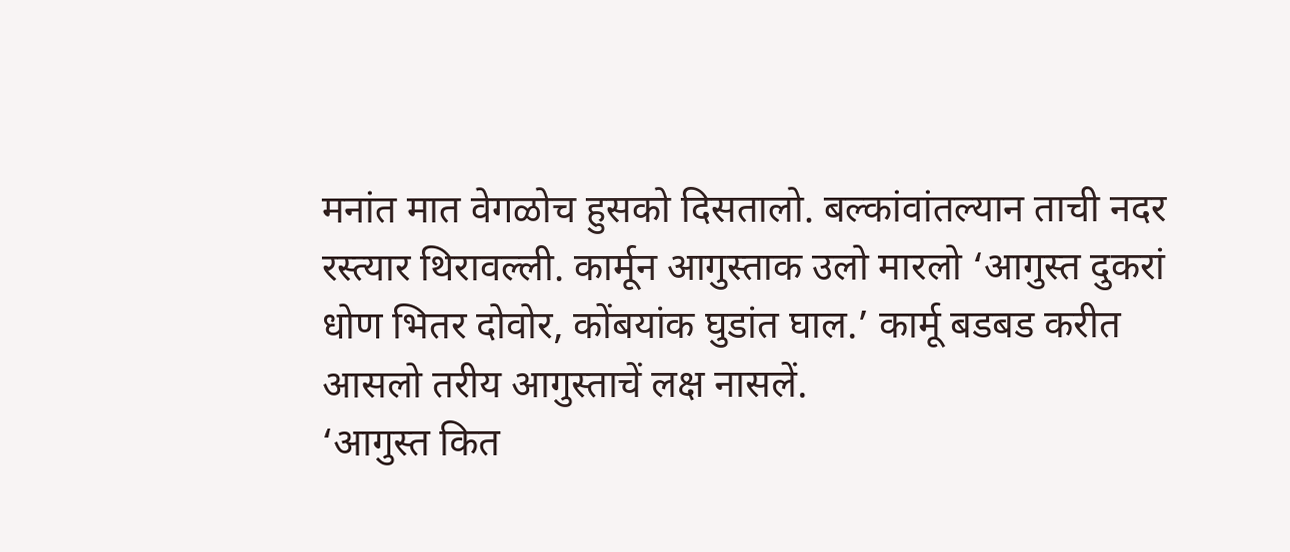मनांत मात वेगळोच हुसको दिसतालो. बल्कांवांतल्यान ताची नदर रस्त्यार थिरावल्ली. कार्मून आगुस्ताक उलो मारलो ‘आगुस्त दुकरां धोण भितर दोवोर, कोंबयांक घुडांत घाल.’ कार्मू बडबड करीत आसलो तरीय आगुस्ताचें लक्ष नासलें.
‘आगुस्त कित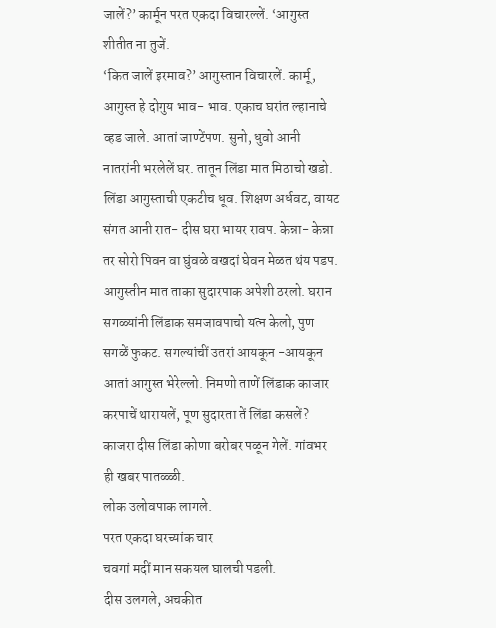जालें?’ कार्मून परत एकदा विचारल्लें. ‘आगुस्त शीतीत ना तुजें.
‘कित जालें इरमाव?’ आगुस्तान विचारलें. कार्मू, आगुस्त हे दोगुय भाव- भाव. एकाच घरांत ल्हानाचे व्हड जाले. आतां जाण्टेंपण. सुनो, धुवो आनी नातरांनी भरलेलें घर. तातून लिंडा मात मिठाचो खडो. लिंडा आगुस्ताची एकटीच धूव. शिक्षण अर्धवट, वायट संगत आनी रात- दीस घरा भायर रावप. केन्ना- केन्ना तर सोरो पिवन वा घुंवळे वखदां घेवन मेळत थंय पडप. आगुस्तीन मात ताका सुदारपाक अपेशी ठरलो. घरान सगळ्यांनी लिंडाक समजावपाचो यत्न केलो, पुण सगळें फुकट. सगल्यांचीं उतरां आयकून -आयकून आतां आगुस्त भेरेल्लो. निमणो ताणें लिंडाक काजार करपाचें थारायलें, पूण सुदारता तें लिंडा कसलें? काजरा दीस लिंडा कोणा बरोबर पळून गेलें. गांवभर ही खबर पातळ्ळी.
लोक उलोवपाक लागले.
परत एकदा घरच्यांक चार
चवगां मदीं मान सकयल घालची पडली.
दीस उलगले, अचकीत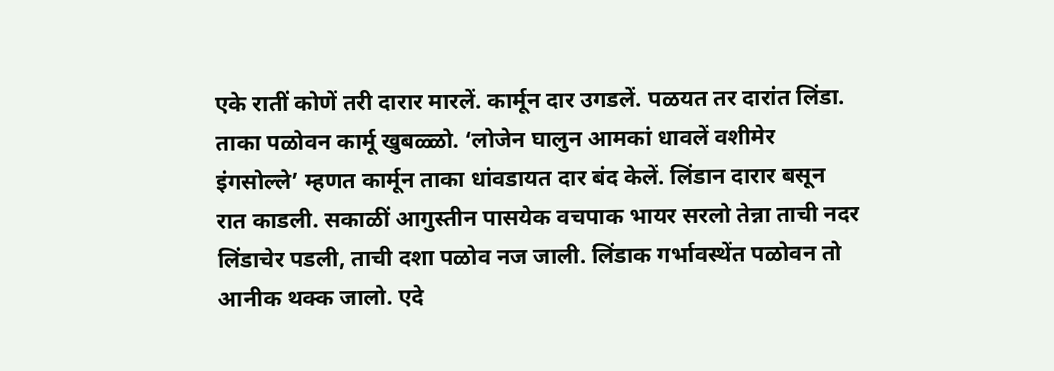एके रातीं कोणें तरी दारार मारलें. कार्मून दार उगडलें. पळयत तर दारांत लिंडा. ताका पळोवन कार्मू खुबळ्ळो. ‘लोजेन घालुन आमकां धावलें वशीमेर इंगसोल्ले’ म्हणत कार्मून ताका धांवडायत दार बंद केलें. लिंडान दारार बसून रात काडली. सकाळीं आगुस्तीन पासयेक वचपाक भायर सरलो तेन्ना ताची नदर लिंडाचेर पडली, ताची दशा पळोव नज जाली. लिंडाक गर्भावस्थेंत पळोवन तो आनीक थक्क जालो. एदे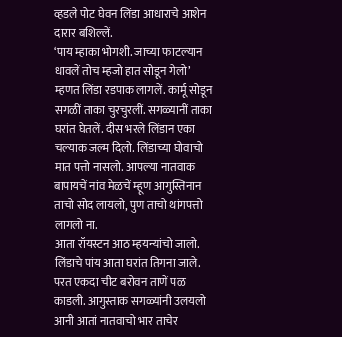व्हडले पोट घेवन लिंडा आधाराचे आशेन दारार बशिल्लें.
‘पाय म्हाका भोगशी. जाच्या फाटल्यान धावलें तोच म्हजो हात सोडून गेलो’ म्हणत लिंडा रडपाक लागलें. कार्मू सोडून सगळीं ताका चुरचुरलीं. सगळ्यानीं ताका घरांत घेतलें. दीस भरले लिंडान एका चल्याक जल्म दिलो. लिंडाच्या घोवाचो मात पत्तो नासलो. आपल्या नातवाक बापायचें नांव मेळचें म्हूण आगुस्तिनान ताचो सोद लायलो, पुण ताचो थांगपत्तो लागलो ना.
आता रॉयस्टन आठ म्हयन्यांचो जालो. लिंडाचे पांय आता घरांत तिगना जाले. परत एकदा चीट बरोवन ताणें पळ काडली. आगुस्ताक सगळ्यांनी उलयलो आनी आतां नातवाचो भार ताचेर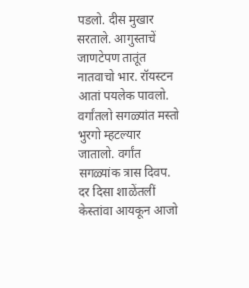पडलो. दीस मुखार सरताले. आगुस्ताचें जाणटेपण तातूंत नातवाचो भार. रॉयस्टन आतां पयलेक पावलो. वर्गांतलो सगळ्यांत मस्तो भुरगो म्हटल्यार जातालो. वर्गांत सगळ्यांक त्रास दिवप. दर दिसा शाळेंतलीं केस्तांवा आयकून आजो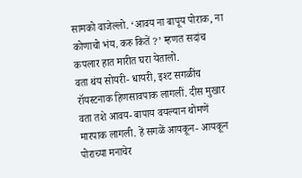सामको वाजेल्लो. ‘आवय ना बापूय पोराक, ना कोणाचो भंय. करु कितें ?’ म्हणत सदांच कपलार हात मारीत घरा येतालो.
वता थंय सोयरी- धायरी, इश्ट सगळींच रॉयस्टनाक हिणसावपाक लागलीं. दीस मुखार वता तशे आवय- बापाय वयल्यान थोमणें मारपाक लागली. हें सगळें आयकून- आयकून पोराच्या मनाचेर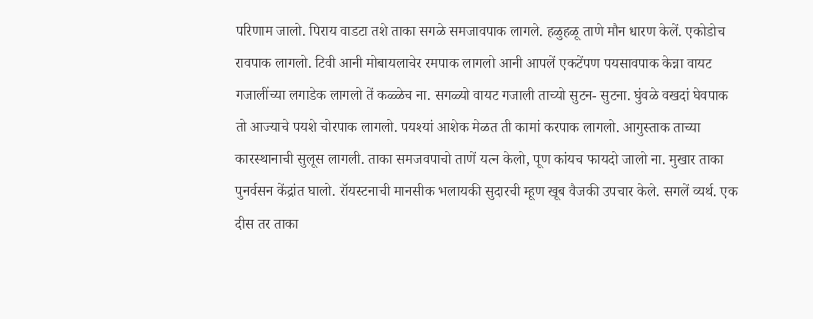परिणाम जालो. पिराय वाडटा तशे ताका सगळे समजावपाक लागले. हळुहळू ताणे मौन धारण केलें. एकोडोच रावपाक लागलो. टिवी आनी मोबायलाचेर रमपाक लागलो आनी आपलें एकटेंपण पयसावपाक केन्ना वायट गजालींच्या लगाडेक लागलो तें कळ्ळेच ना. सगळ्यो वायट गजाली ताच्यो सुटन- सुटना. घुंवळे वखदां घेवपाक तो आज्याचे पयशे चोरपाक लागलो. पयश्यां आशेक मेळत ती कामां करपाक लागलो. आगुस्ताक ताच्या कारस्थानाची सुलूस लागली. ताका समजवपाचो ताणें यत्न केलो, पूण कांयच फायदो जालो ना. मुखार ताका पुनर्वसन केंद्रांत घालो. रॉयस्टनाची मानसीक भलायकी सुदारची म्हूण खूब वैजकी उपचार केले. सगलें व्यर्थ. एक दीस तर ताका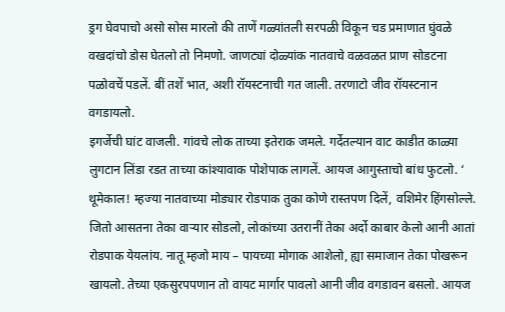ड्रग घेवपाचो असो सोस मारलो की ताणें गळ्यांतली सरपळी विकून चड प्रमाणात घुंवळे वखदांचो डोस घेतलो तो निमणो. जाणट्यां दोळ्यांक नातवाचे वळवळत प्राण सोडटना पळोवचें पडलें. बीं तशें भात, अशी रॉयस्टनाची गत जाली. तरणाटो जीव रॉयस्टनान वगडायलो.
इगर्जेची घांट वाजली. गांवचे लोक ताच्या इतेराक जमले. गर्देतल्यान वाट काडीत काळ्या लुगटान लिंडा रडत ताच्या कांश्यावाक पोशेपाक लागलें. आयज आगुस्ताचो बांध फुटलो. ‘ थूमेकाल! म्हज्या नातवाच्या मोड्यार रोडपाक तुका कोणे रास्तपण दिलें, वशिमेर हिंगसोल्ले. जितो आसतना तेका वाऱ्यार सोडलो, लोकांच्या उतरानीं तेका अर्दो काबार केलो आनी आतां रोडपाक येयलांय. नातू म्हजो माय – पायच्या मोगाक आशेलो, ह्या समाजान तेका पोखरून खायलो. तेच्या एकसुरपपणान तो वायट मार्गार पावलो आनी जीव वगडावन बसलो. आयज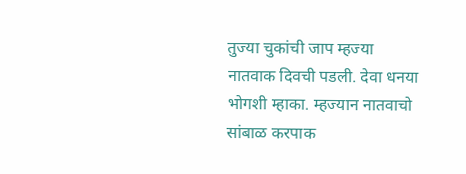तुज्या चुकांची जाप म्हज्या नातवाक दिवची पडली. देवा धनया भोगशी म्हाका. म्हज्यान नातवाचो सांबाळ करपाक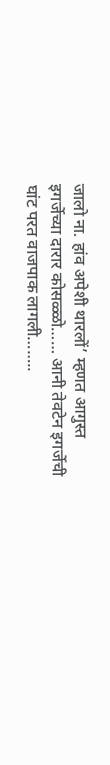जालो ना. हांव अपेशी थारलों’ म्हणत आगुस्त इगर्जेच्या दारार कोसळ्ळो…… आनी तेवटेन इगर्जेची घांट परत वाजपाक लागली……..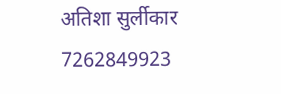अतिशा सुर्लीकार
7262849923